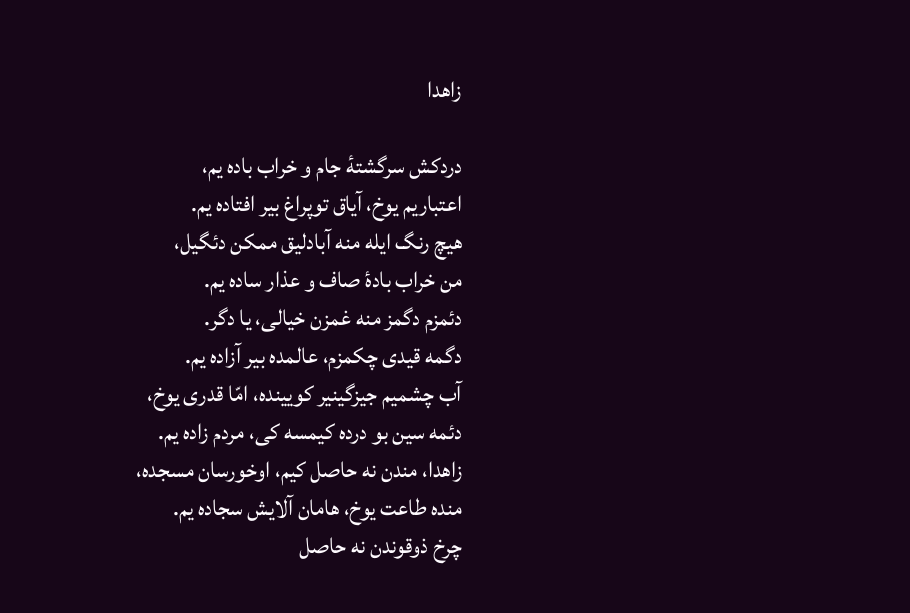زاهدا

دردکش سرگشتۀ جام و خراب باده یم،
اعتباریم یوخ، آیاق توپراغ بیر افتاده یم.
هیچ رنگ ایله منه آبادلیق ممکن دئگیل،
من خراب بادۀ صاف و عذار ساده یم.
دئمزم دگمز منه غمزن خیالی، یا دگر.
دگمه قیدی چکمزم، عالمده بیر آزاده یم.
آب چشمیم جیزگینیر کویینده، امّا قدری یوخ،
دئمه سین بو درده کیمسه کی، مردم زاده یم.
زاهدا، مندن نه حاصل کیم، اوخورسان مسجده،
منده طاعت یوخ، هامان آلایش سجاده یم.
چرخ ذوقوندن نه حاصل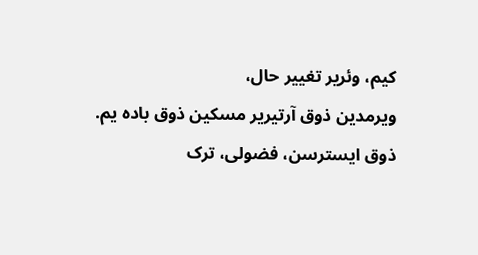کیم، وئریر تغییر حال،
ویرمدین ذوق آرتیریر مسکین ذوق باده یم.
ذوق ایسترسن، فضولی، ترک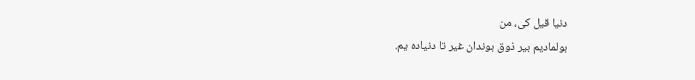دنیا قیل کی، من
بولمادیم بیر ذوق بوندان غیر تا دنیاده یم.